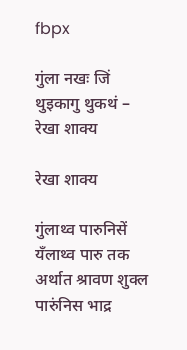fbpx

गुंला नखः जिं थुइकागु थुकथं – रेखा शाक्य

रेखा शाक्य

गुंलाथ्व पारुनिसें यँलाथ्व पारु तक अर्थात श्रावण शुक्ल पारुंनिस भाद्र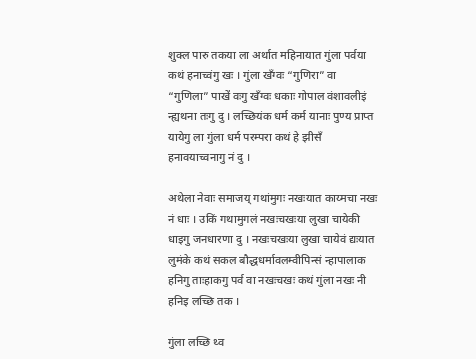शुक्ल पारु तकया ला अर्थात महिनायात गुंला पर्वया कथं हनाच्वंगु खः । गुंला खँग्वः “गुणिरा” वा “गुणिला” पाखें वःगु खँग्वः धकाः गोपाल वंशावलीइं न्ह्यथना तःगु दु । लच्छियंक धर्म कर्म यानाः पुण्य प्राप्त यायेगु ला गुंला धर्म परम्परा कथं हे झीसँ हनावयाच्वनागु नं दु ।

अथेला नेवाः समाजय् गथांमुगः नखःयात काय्मचा नखः नं धाः । उकिं गथामुगलं नखःचखःया लुखा चायेकी धाइगु जनधारणा दु । नखःचखःया लुखा चायेवं द्यःयात लुमंके कथं सकल बौद्धधर्मावलम्वीपिन्सं न्हापालाक हनिगु ताःहाकगु पर्व वा नखःचखः कथं गुंला नखः नी हनिइ लच्छि तक ।

गुंला लच्छि थ्व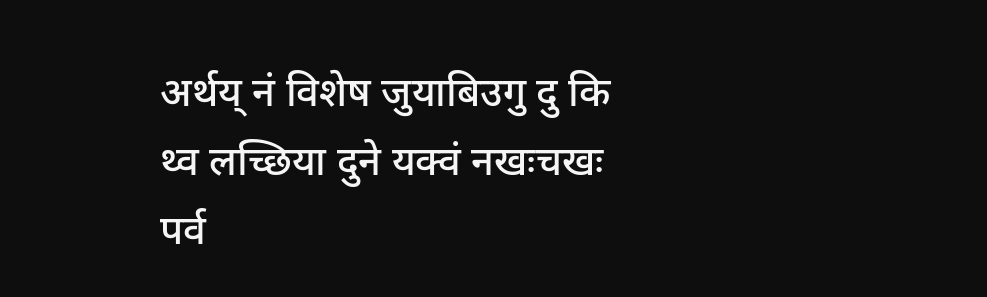अर्थय् नं विशेष जुयाबिउगु दु कि थ्व लच्छिया दुने यक्वं नखःचखः पर्व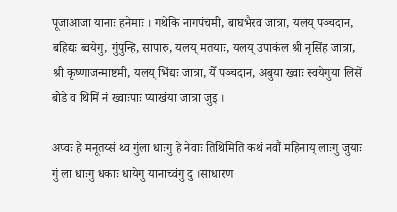पूजाआजा यानाः हनेमाः । गथेकि नागपंचमी, बाघभैरव जात्रा, यलय् पञ्चदान, बहिद्यः ब्वयेगु, गुंपुन्हि, सापारु, यलय् मतयाः, यलय् उपाकंल श्री नृसिंह जात्रा, श्री कृष्णाजन्माष्टमी, यलय् भिंद्यः जात्रा, येँ पञ्चदान, अबुया ख्वाः स्वयेगुया लिसें बोडे व थिमिं नं ख्वाःपाः प्याखंया जात्रा जुइ ।

अप्वः हे मनूतय्सं थ्व गुंला धाःगु हे नेवाः तिथिमिति कथं नवौं महिनाय् लाःगु जुयाः गुं ला धाःगु धकाः धायेगु यानाच्वंगु दु ।साधारण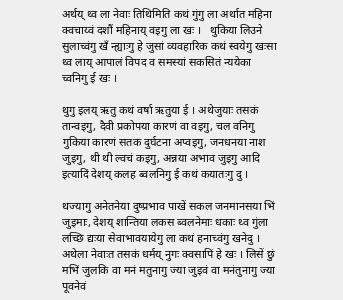अर्थय् थ्व ला नेवाः तिथिमिति कथं गुंगु ला अर्थात महिना क्वचाय्वं दशौं महिनाय् वइगु ला खः ।   थुकिया लिउने सुलाच्वंगु खँ न्ह्याःगु हे जुसां व्यवहारिक कथं स्वयेगु खःसा थ्व लाय् आपालं विपद व समस्यां सकसितं न्ययेका च्वनिगु ई खः ।

थुगु इलय् ऋतु कथं वर्षा ऋतुया ई । अथेजुयाः तसकं तान्वइगु, दैवी प्रकोपया कारणं वा वइगु, चल वनिगु गुकिया कारणं सतक दुर्घटना अप्वइगु, जनधनया नाश जुइगु, थी थी ल्वचं कइगु, अन्नया अभाव जुइगु आदि इत्यादिं देशय् कलह ब्वलनिगु ई कथं कयातःगु दु ।

थज्यागु अनेतनेया दुष्प्रभाव पाखें सकल जनमानसया भिं जुइमाः, देशय् शान्तिया लकस ब्वलनेमाः धकाः थ्व गुंला लच्छि द्यःया सेवाभावयायेगु ला कथं हनाच्वंगु खनेदु । अथेला नेवाःत तसकं धर्मय् नुगः क्वसापिं हे खः । लिसें छुं मभिं जुलकि वा मनं मतुनागु ज्या जुइवं वा मनंतुनागु ज्या पूवनेवं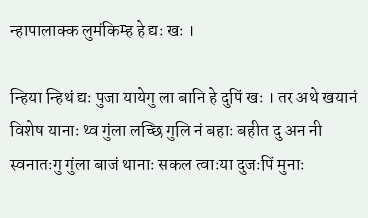न्हापालाक्क लुमंकिम्ह हे द्यः खः ।

न्हिया न्हिथं द्यः पुजा यायेगु ला बानि हे दुपिं खः । तर अथे खयानं विशेष यानाः थ्व गुंला लच्छि गुलि नं बहाः बहीत दु अन नी स्वनातःगु गुंला बाजं थानाः सकल त्वाःया दुजःपिं मुनाः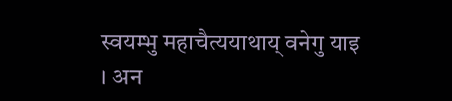स्वयम्भु महाचैत्ययाथाय् वनेगु याइ । अन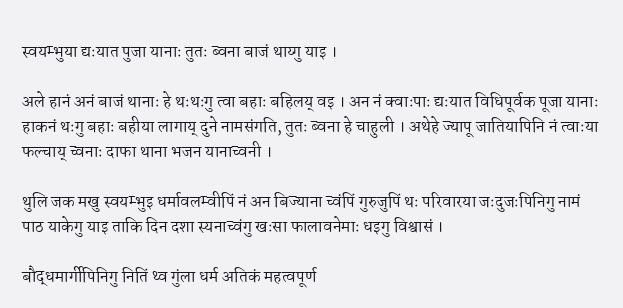स्वयम्भुया द्यःयात पुजा यानाः तुतः ब्वना बाजं थाय्गु याइ ।

अले हानं अनं बाजं थानाः हे थःथःगु त्वा बहाः बहिलय् वइ । अन नं क्वाःपाः द्यःयात विधिपूर्वक पूजा यानाः हाकनं थःगु बहाः बहीया लागाय् दुने नामसंगति, तुतः ब्वना हे चाहुली । अथेहे ज्यापू जातियापिनि नं त्वाःया फल्चाय् च्वनाः दाफा थाना भजन यानाच्वनी ।

थुलि जक मखु स्वयम्भुइ धर्मावलम्वीपिं नं अन बिज्याना च्वंपिं गुरुजुपिं थः परिवारया जःदुजःपिनिगु नामं पाठ याकेगु याइ ताकि दिन दशा स्यनाच्वंगु खःसा फालावनेमाः धइगु विश्वासं ।

बौद्धमार्गीपिनिगु नितिं थ्व गुंला धर्म अतिकं महत्वपूर्ण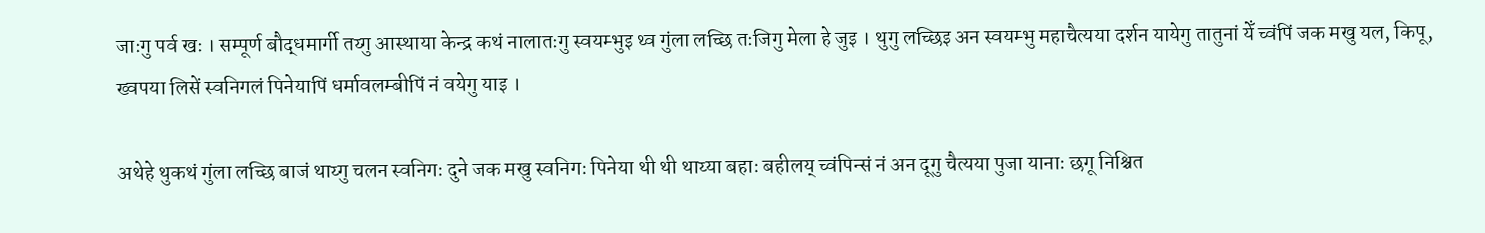जाःगु पर्व खः । सम्पूर्ण बौद्धमार्गी तय्गु आस्थाया केन्द्र कथं नालातःगु स्वयम्भुइ थ्व गुंला लच्छि तःजिगु मेला हे जुइ । थुगु लच्छिइ अन स्वयम्भु महाचैत्यया दर्शन यायेगु तातुनां येँ च्वंपिं जक मखु यल, किपू, ख्वपया लिसें स्वनिगलं पिनेयापिं धर्मावलम्बीपिं नं वयेगु याइ ।

अथेहे थुकथं गुंला लच्छि बाजं थाय्गु चलन स्वनिगः दुने जक मखु स्वनिगः पिनेया थी थी थाय्या बहाः बहीलय् च्वंपिन्सं नं अन दूगु चैत्यया पुजा यानाः छगू निश्चित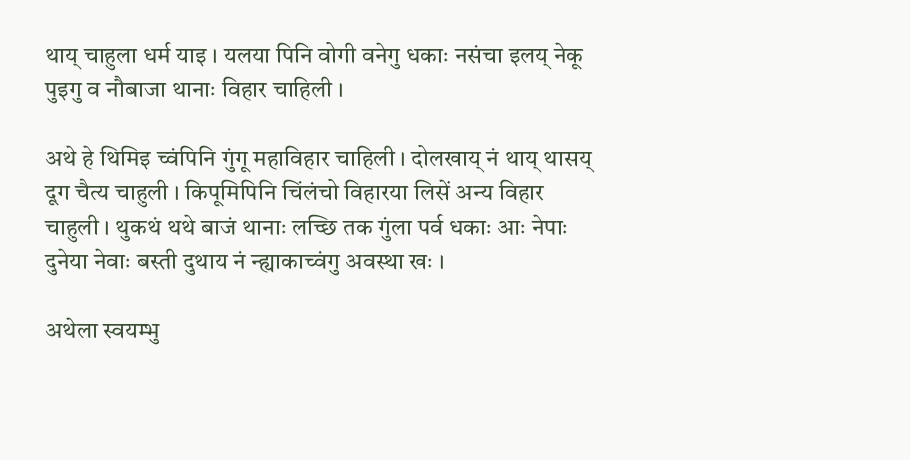थाय् चाहुला धर्म याइ । यलया पिनि वोगी वनेगु धकाः नसंचा इलय् नेकू पुइगु व नौबाजा थानाः विहार चाहिली ।

अथे हे थिमिइ च्वंपिनि गुंगू महाविहार चाहिली । दोलखाय् नं थाय् थासय् दूग चैत्य चाहुली । किपूमिपिनि चिंलंचो विहारया लिसें अन्य विहार चाहुली । थुकथं थथे बाजं थानाः लच्छि तक गुंला पर्व धकाः आः नेपाः दुनेया नेवाः बस्ती दुथाय नं न्ह्याकाच्वंगु अवस्था खः ।

अथेला स्वयम्भु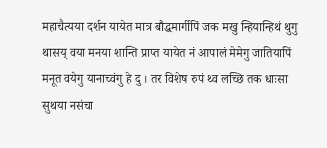महाचैत्यया दर्शन यायेत मात्र बौद्धमार्गीपिं जक मखु न्हियान्हिथं थुगु थासय् वया मनया शान्ति प्राप्त यायेत नं आपालं मेमेगु जातियापिं मनूत वयेगु यानाच्वंगु हे दु । तर विशेष रुपं थ्व लच्छि तक धाःसा सुथया नसंचा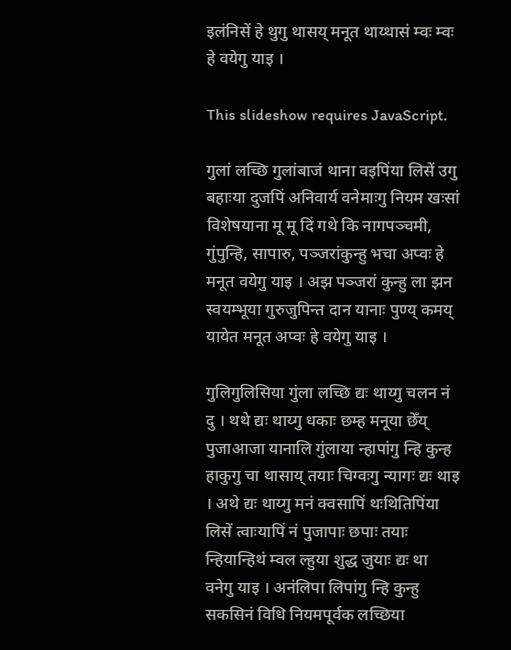इलंनिसें हे थुगु थासय् मनूत थाय्थासं म्वः म्वः हे वयेगु याइ ।

This slideshow requires JavaScript.

गुलां लच्छि गुलांबाजं थाना वइपिंया लिसें उगु बहाःया दुजपिं अनिवार्य वनेमाःगु नियम खःसां विशेषयाना मू मू दिं गथे कि नागपञ्चमी, गुंपुन्हि, सापारु, पञ्जरांकुन्हु भचा अप्वः हे मनूत वयेगु याइ । अझ पञ्जरां कुन्हु ला झन स्वयम्भूया गुरुजुपिन्त दान यानाः पुण्य् कमय् यायेत मनूत अप्वः हे वयेगु याइ ।

गुलिगुलिसिया गुंला लच्छि द्यः थाय्गु चलन नं दु । थथे द्यः थाय्गु धकाः छम्ह मनूया छेँय् पुजाआजा यानालि गुंलाया न्हापांगु न्हि कुन्ह हाकुगु चा थासाय् तयाः चिग्वःगु न्यागः द्यः थाइ । अथे द्यः थाय्गु मनं क्वसापिं थःथितिपिंया लिसें त्वाःयापिं नं पुजापाः छपाः तयाः न्हियान्हिथं म्वल ल्हुया शुद्ध जुयाः द्यः था वनेगु याइ । अनंलिपा लिपांगु न्हि कुन्हु सकसिनं विधि नियमपूर्वक लच्छिया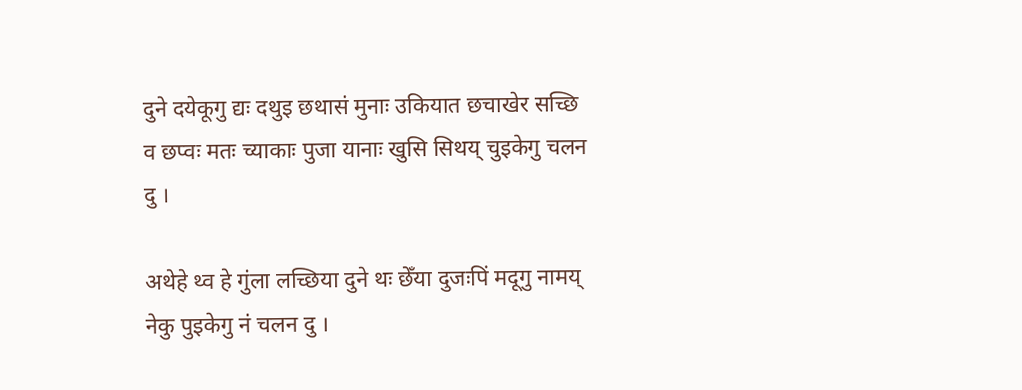दुने दयेकूगु द्यः दथुइ छथासं मुनाः उकियात छचाखेर सच्छि व छप्वः मतः च्याकाः पुजा यानाः खुसि सिथय् चुइकेगु चलन दु ।

अथेहे थ्व हे गुंला लच्छिया दुने थः छेँया दुजःपिं मदूगु नामय् नेकु पुइकेगु नं चलन दु ।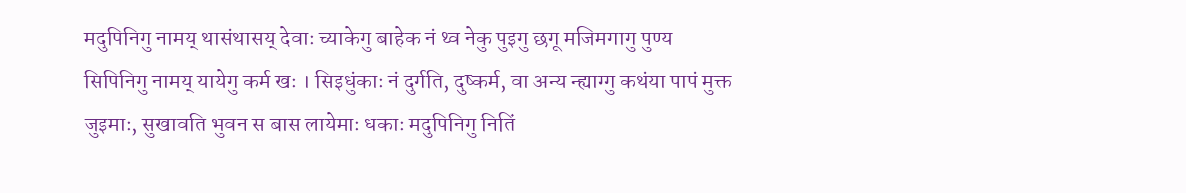मदुपिनिगु नामय् थासंथासय् देवाः च्याकेगु बाहेक नं थ्व नेकु पुइगु छगू मजिमगागु पुण्य सिपिनिगु नामय् यायेगु कर्म खः । सिइधुंकाः नं दुर्गति, दुष्कर्म, वा अन्य न्ह्याग्गु कथंया पापं मुक्त जुइमाः, सुखावति भुवन स बास लायेमाः धकाः मदुपिनिगु नितिं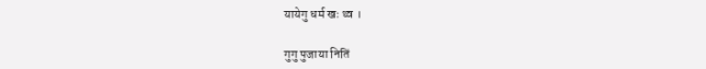यायेगु धर्म खः थ्व ।

गुगु पुजाया नितिं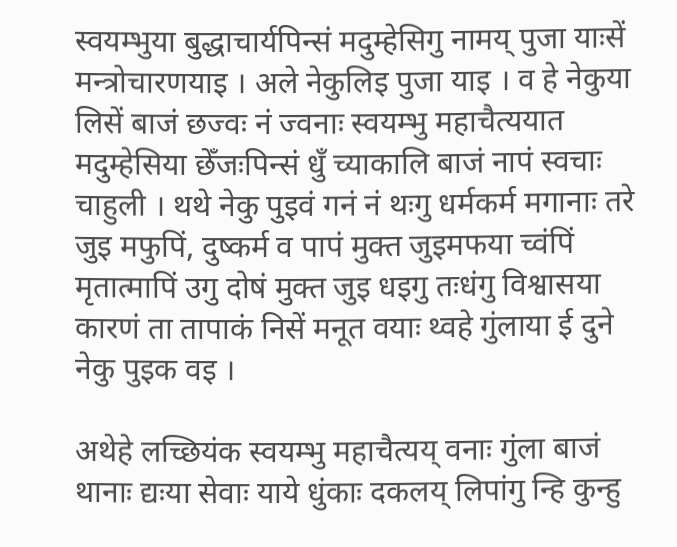स्वयम्भुया बुद्धाचार्यपिन्सं मदुम्हेसिगु नामय् पुजा याःसें मन्त्रोचारणयाइ । अले नेकुलिइ पुजा याइ । व हे नेकुया लिसें बाजं छज्वः नं ज्वनाः स्वयम्भु महाचैत्ययात मदुम्हेसिया छेँजःपिन्सं धुँ च्याकालि बाजं नापं स्वचाः चाहुली । थथे नेकु पुइवं गनं नं थःगु धर्मकर्म मगानाः तरे जुइ मफुपिं, दुष्कर्म व पापं मुक्त जुइमफया च्वंपिं मृतात्मापिं उगु दोषं मुक्त जुइ धइगु तःधंगु विश्वासया कारणं ता तापाकं निसें मनूत वयाः थ्वहे गुंलाया ई दुने नेकु पुइक वइ ।

अथेहे लच्छियंक स्वयम्भु महाचैत्यय् वनाः गुंला बाजं थानाः द्यःया सेवाः याये धुंकाः दकलय् लिपांगु न्हि कुन्हु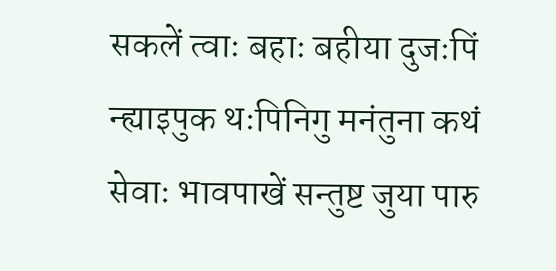सकलें त्वाः बहाः बहीया दुजःपिं न्ह्याइपुक थःपिनिगु मनंतुना कथं सेवाः भावपाखें सन्तुष्ट जुया पारु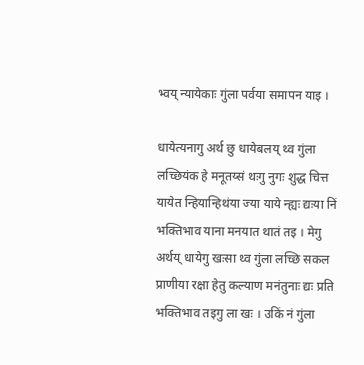भ्वय् न्यायेकाः गुंला पर्वया समापन याइ ।

धायेत्यनागु अर्थ छु धायेबलय् थ्व गुंला लच्छियंक हे मनूतय्सं थःगु नुगः शुद्ध चित्त यायेत न्हियान्हिथंया ज्या याये न्ह्यः द्यःया निं भक्तिभाव याना मनयात थातं तइ । मेगु अर्थय् धायेगु खःसा थ्व गुंला लच्छि सकल प्राणीया रक्षा हेतु कल्याण मनंतुनाः द्यः प्रति भक्तिभाव तइगु ला खः । उकिं नं गुंला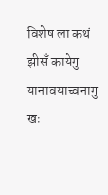विशेष ला कथं झीसँ कायेगु यानावयाच्वनागु खः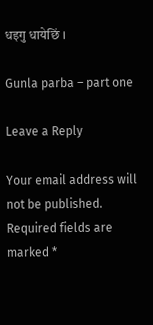धइगु धायेछिं ।

Gunla parba – part one

Leave a Reply

Your email address will not be published. Required fields are marked *